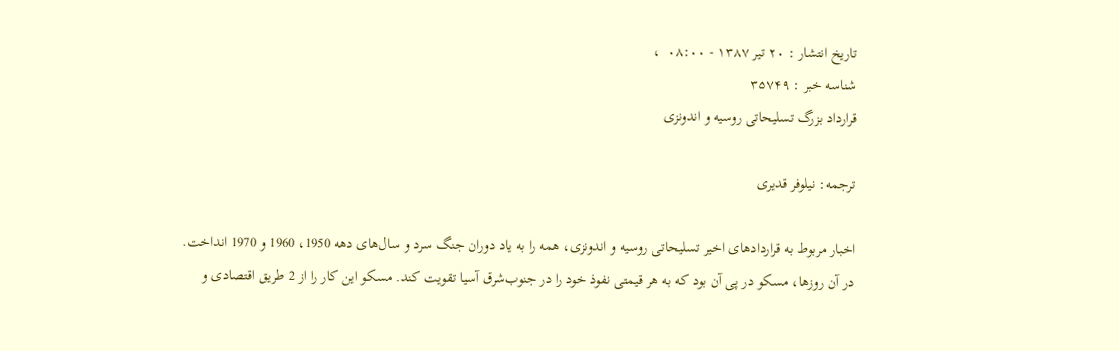تاریخ انتشار : ۲۰ تير ۱۳۸۷ - ۰۸:۰۰  ،
شناسه خبر : ۳۵۷۴۹
قرارداد بزرگ تسلیحاتی روسیه و اندونزی

ترجمه: نیلوفر قدیری

اخبار مربوط به قراردادهای اخیر تسلیحاتی روسیه و اندونزی، همه را به یاد دوران جنگ سرد و سال‌های دهه 1950، 1960 و 1970 انداخت. در آن روزها، مسکو در پی آن بود که به هر قیمتی نفوذ خود را در جنوب‌شرق آسیا تقویت کند. مسکو این کار را از 2 طریق اقتصادی و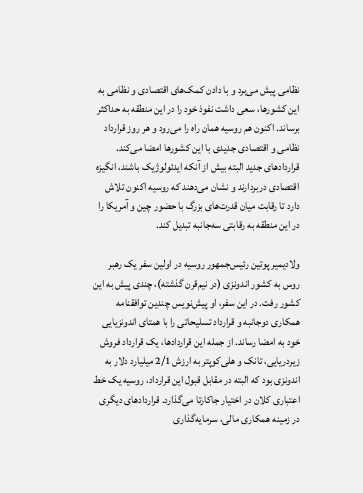نظامی پیش می‌برد و با دادن کمک‌های اقتصادی و نظامی به این کشورها، سعی داشت نفوذ خود را در این منطقه به حداکثر برساند. اکنون هم روسیه همان راه را می‌رود و هر روز قرارداد نظامی و اقتصادی جدیدی با این کشورها امضا می‌کند. قراردادهای جدید البته بیش از آنکه ایدئولوژیک باشند، انگیزه اقتصادی دربردارند و نشان می‌دهند که روسیه اکنون تلاش دارد تا رقابت میان قدرت‌های بزرگ با حضور چین و آمریکا را در این منطقه به رقابتی سه‌جانبه تبدیل کند.

ولادیمیر پوتین رئیس‌جمهور روسیه در اولین سفر یک رهبر روس به کشور اندونزی (در نیم‌قرن گذشته)، چندی پیش به این کشور رفت. در این سفر، او پیش‌نویس چندین توافقنامه همکاری دوجانبه و قرارداد تسلیحاتی را با همتای اندونزیایی خود به امضا رساند. از جمله این قراردادها، یک قرارداد فروش زیردریایی، تانک و هلی‌کوپتر به ارزش 2/1 میلیارد دلار به اندونزی بود که البته در مقابل قبول این قرارداد، روسیه یک خط اعتباری کلان در اختیار جاکارتا می‌گذارد. قراردادهای دیگری در زمینه همکاری مالی، سرمایه‌گذاری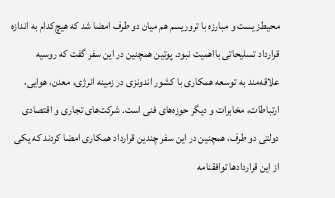محیط‌زیست و مبارزه با تروریسم هم میان دو طرف امضا شد که هیچ‌کدام به اندازه قرارداد تسلیحاتی بااهمیت نبود. پوتین همچنین در این سفر گفت که روسیه علاقه‌مند به توسعه همکاری با کشور اندونزی در زمینه انرژی، معدن، هوایی، ارتباطات، ‌مخابرات و دیگر حوزه‌های فنی است. شرکت‌های تجاری و اقتصادی دولتی دو طرف، همچنین در این سفر چندین قرارداد همکاری امضا کردند که یکی از این قراردادها توافقنامه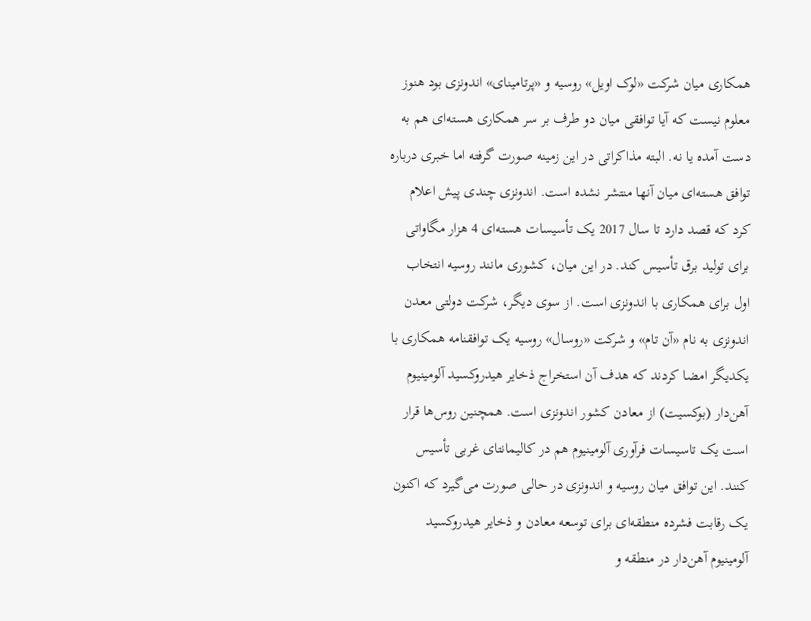همکاری میان شرکت «لوک اویل» روسیه و «پرتامینای» اندونزی بود هنوز معلوم نیست که آیا توافقی میان دو طرف بر سر همکاری هسته‌ای هم به دست آمده یا نه. البته مذاکراتی در این زمینه صورت گرفته اما خبری درباره توافق هسته‌ای میان آنها منتشر نشده است. اندونزی چندی پیش اعلام کرد که قصد دارد تا سال 2017 یک تأسیسات هسته‌ای 4 هزار مگاواتی برای تولید برق تأسیس کند. در این میان، کشوری مانند روسیه انتخاب اول برای همکاری با اندونزی است. از سوی دیگر، شرکت دولتی معدن اندونزی به نام «آن تام» و شرکت «روسال» روسیه یک توافقنامه همکاری با یکدیگر امضا کردند که هدف آن استخراج ذخایر هیدروکسید آلومینیوم آهن‌دار (بوکسیت) از معادن کشور اندونزی است. همچنین روس‌ها قرار است یک تاسیسات فرآوری آلومینیوم هم در کالیمانتای غربی تأسیس کنند. این توافق میان روسیه و اندونزی در حالی صورت می‌گیرد که اکنون یک رقابت فشرده منطقه‌ای برای توسعه معادن و ذخایر هیدروکسید آلومینیوم آهن‌دار در منطقه و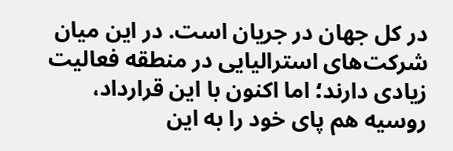در کل جهان در جریان است. در این میان شرکت‌های استرالیایی در منطقه فعالیت زیادی دارند؛ اما اکنون با این قرارداد، روسیه هم پای خود را به این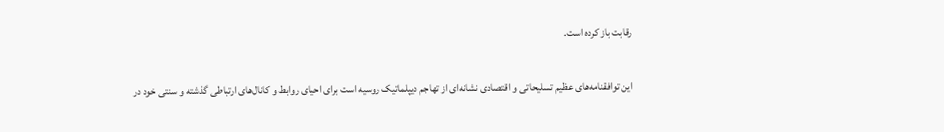رقابت باز کرده است.

این توافقنامه‌‌های عظیم تسلیحاتی و اقتصادی نشانه‌ای از تهاجم دیپلماتیک روسیه است برای احیای روابط و کانال‌های ارتباطی گذشته و سنتی خود در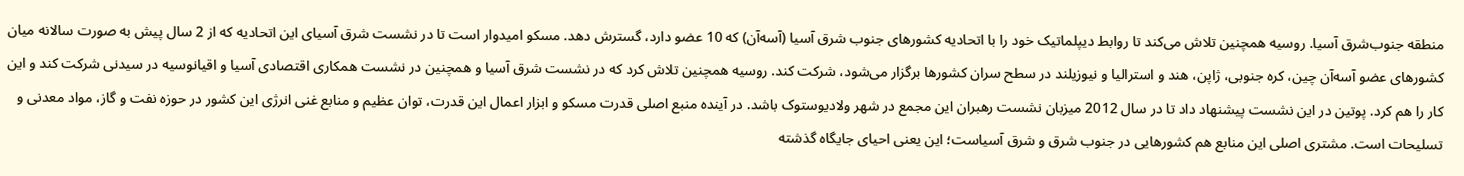منطقه جنوب‌شرق آسیا. روسیه همچنین تلاش می‌کند تا روابط دیپلماتیک خود را با اتحادیه کشورهای جنوب شرق آسیا (آسه‌آن) که 10 عضو دارد، گسترش دهد. مسکو امیدوار است تا در نشست شرق آسیای این اتحادیه که از 2 سال پیش به صورت سالانه میان کشورهای عضو آسه‌آن چین، کره جنوبی، ژاپن، هند و استرالیا و نیوزیلند در سطح سران کشورها برگزار می‌شود، شرکت کند. روسیه همچنین تلاش کرد که در نشست شرق آسیا و همچنین در نشست همکاری اقتصادی آسیا و اقیانوسیه در سیدنی شرکت کند و این کار را هم کرد. پوتین در این نشست پیشنهاد داد تا در سال 2012 میزبان نشست رهبران این مجمع در شهر ولادیوستوک باشد. در ‌آینده منبع اصلی قدرت مسکو و ابزار اعمال این قدرت، توان عظیم و منابع غنی انرژی این کشور در حوزه نفت و گاز، مواد معدنی و تسلیحات است. مشتری اصلی این منابع هم کشورهایی در جنوب شرق و شرق آسیاست؛ این یعنی احیای جایگاه گذشته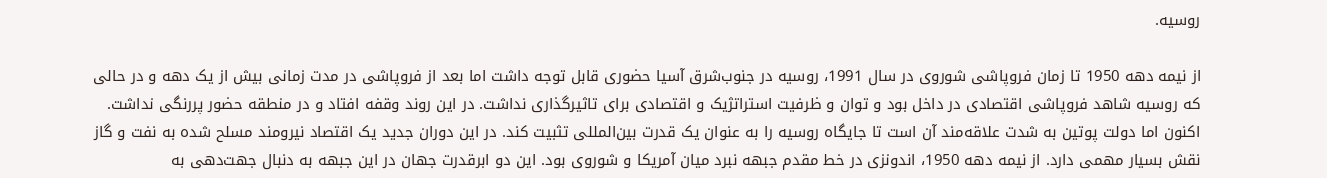روسیه.

از نیمه دهه 1950 تا زمان فروپاشی شوروی در سال 1991، روسیه در جنوب‌شرق آسیا حضوری قابل توجه داشت اما بعد از فروپاشی در مدت زمانی بیش از یک دهه و در حالی که روسیه شاهد فروپاشی اقتصادی در داخل بود و توان و ظرفیت استراتژیک و اقتصادی برای تاثیرگذاری نداشت. در این روند وقفه افتاد و در منطقه حضور پررنگی نداشت. اکنون اما دولت پوتین به شدت علاقه‌مند آن است تا جایگاه روسیه را به عنوان یک قدرت بین‌المللی تثبیت کند. در این دوران جدید یک اقتصاد نیرومند مسلح شده به نفت و گاز نقش بسیار مهمی دارد. از نیمه دهه 1950، اندونزی در خط مقدم جبهه نبرد میان آمریکا و شوروی بود. این دو ابرقدرت جهان در این جبهه به دنبال جهت‌دهی به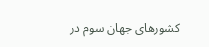کشورهای جهان سوم در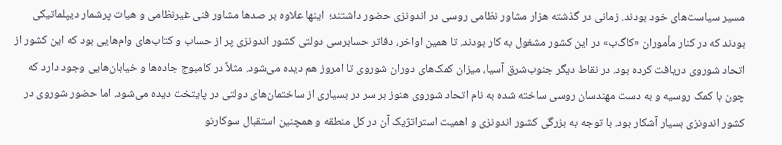مسیر سیاست‌های خود بودند. زمانی در گذشته هزار مشاور نظامی روسی در اندونزی حضور داشتند؛  اینها علاوه بر صدها مشاور فنی غیرنظامی و هیات پرشمار دیپلماتیکی بودند که در کنار مأموران «کاگ‌ب» در این کشور مشغول به کار بودند. تا همین اواخر، دفاتر حسابرسی دولتی کشور اندونزی پر از حساب و کتاب‌های وام‌هایی بود که این کشور از اتحاد شوروی دریافت کرده بود. در نقاط دیگر جنوب‌شرق آسیا، میزان کمک‌های دوران شوروی تا امروز هم دیده می‌شود. مثلاً در کامبوج جاده‌ها و خیابان‌هایی وجود دارد که چون با کمک روسیه و به دست مهندسان روسی ساخته شده به نام اتحاد شوروی هنوز بر سر در بسیاری از ساختمان‌های دولتی در پایتخت دیده می‌شود. اما حضور شوروی در کشور اندونزی بسیار آشکار بود. با توجه به بزرگی کشور اندونزی و اهمیت استراتژیک آن در کل منطقه و همچنین استقبال سوکارنو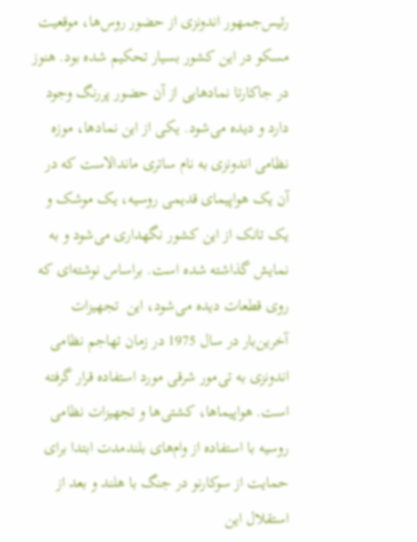رئیس‌جمهور اندونزی از حضور روس‌ها، موقعیت مسکو در این کشور بسیار تحکیم شده بود. هنوز در جاکارتا نمادهایی از آن حضور پررنگ وجود دارد و دیده می‌شود. یکی از این نمادها، موزه نظامی اندونزی به نام ساتری ماندالاست که در آن یک هواپیمای قدیمی روسیه، یک موشک و یک تانک از این کشور نگهداری می‌شود و به نمایش گذاشته شده است. براساس نوشته‌ای که روی قطعات دیده می‌شود، این  تجهیزات آخرین‌بار در سال 1975 در زمان تهاجم نظامی اندونزی به تی‌مور شرقی مورد استفاده قرار گرفته است. هواپیماها، کشتی‌ها و تجهیزات نظامی روسیه با استفاده از وام‌های بلندمدت ابتدا برای حمایت از سوکارنو در جنگ با هلند و بعد از استقلال این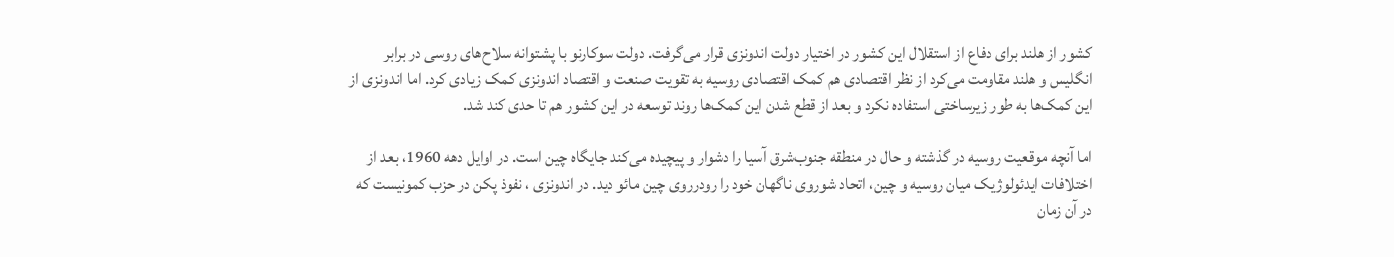کشور از هلند برای دفاع از استقلال این کشور در اختیار دولت اندونزی قرار می‌گرفت. دولت سوکارنو با پشتوانه سلاح‌های روسی در برابر انگلیس و هلند مقاومت می‌کرد از نظر اقتصادی هم کمک اقتصادی روسیه به تقویت صنعت و اقتصاد اندونزی کمک زیادی کرد. اما اندونزی از این کمک‌ها به طور زیرساختی استفاده نکرد و بعد از قطع شدن این کمک‌ها روند توسعه در این کشور هم تا حدی کند شد.

اما آنچه موقعیت روسیه در گذشته و حال در منطقه جنوب‌شرق آسیا را دشوار و پیچیده می‌کند جایگاه چین است. در اوایل دهه 1960، بعد از اختلافات ایدئولوژیک میان روسیه و چین، اتحاد شوروی ناگهان خود را رودرروی چین مائو دید. در اندونزی ، نفوذ پکن در حزب کمونیست که در آن زمان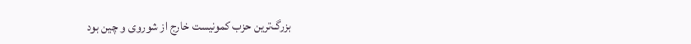بزرگ‌ترین حزب کمونیست خارج از شوروی و چین بود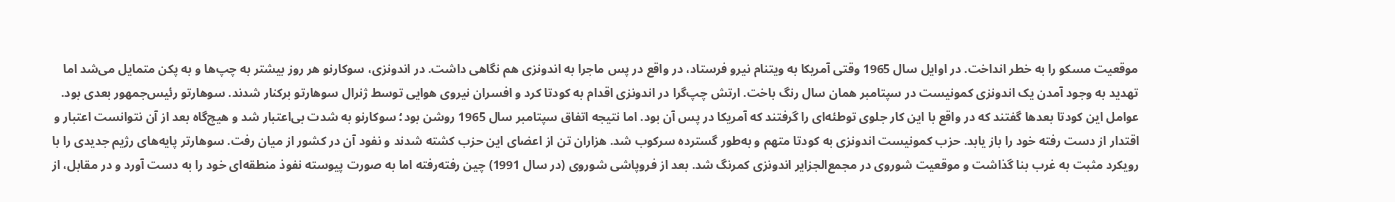موقعیت مسکو را به خطر انداخت. در اوایل سال 1965 وقتی آمریکا به ویتنام نیرو فرستاد، در واقع در پس ماجرا به اندونزی هم نگاهی داشت. در اندونزی، سوکارنو هر روز بیشتر به چپ‌ها و به پکن متمایل می‌شد اما تهدید به وجود آمدن یک اندونزی کمونیست در سپتامبر همان سال رنگ باخت. ارتش چپ‌گرا در اندونزی اقدام به کودتا کرد و افسران نیروی هوایی توسط ژنرال سوهارتو برکنار شدند. سوهارتو رئیس‌جمهور بعدی بود. عوامل این کودتا بعدها گفتند که در واقع با این کار جلوی توطئه‌ای را گرفتند که آمریکا در پس آن بود. اما نتیجه اتفاق سپتامبر سال 1965 روشن بود؛ سوکارنو به شدت بی‌اعتبار شد و هیچ‌گاه بعد از آن نتوانست اعتبار و اقتدار از دست رفته خود را باز یابد. حزب کمونیست اندونزی به کودتا متهم و به‌طور گسترده سرکوب شد. هزاران تن از اعضای این حزب کشته شدند و نفود آن در کشور از میان رفت. سوهارتر پایه‌های رژیم جدیدی را با رویکرد مثبت به غرب بنا گذاشت و موقعیت شوروی در مجمع‌الجزایر اندونزی کمرنگ شد. بعد از فروپاشی شوروی (در سال 1991) چین رفته‌رفته اما به صورت پیوسته نفوذ منطقه‌ای خود را به دست آورد و در مقابل، از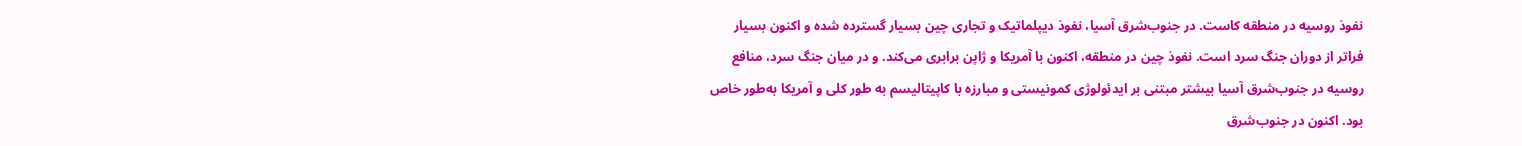نفوذ روسیه در منطقه کاست. در جنوب‌شرق آسیا، نفوذ دیپلماتیک و تجاری چین بسیار گسترده شده و اکنون بسیار فراتر از دوران جنگ سرد است. نفوذ چین در منطقه، اکنون با آمریکا و ژاپن برابری می‌کند. و در میان جنگ سرد، منافع روسیه در جنوب‌شرق آسیا بیشتر مبتنی بر ایدئولوژی کمونیستی و مبارزه با کاپیتالیسم به طور کلی و آمریکا به‌طور خاص بود. اکنون در جنوب‌شرق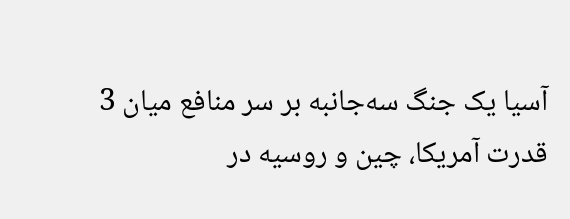آسیا یک جنگ سه‌جانبه بر سر منافع میان 3 قدرت آمریکا، چین و روسیه در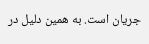جریان است. به همین دلیل در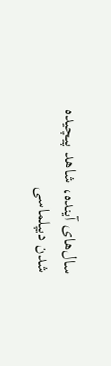سال‌های آینده، شاهد پیچیده شدن دیپلماسی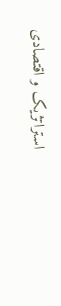استراتژیک و اقتصادی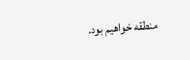منطقه خواهیم بود.